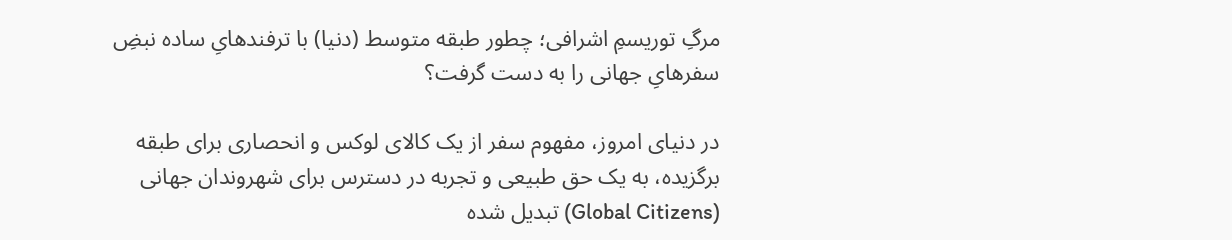مرگِ توریسمِ اشرافی؛ چطور طبقه متوسط (دنیا) با ترفندهایِ ساده نبضِ سفرهایِ جهانی را به دست گرفت؟

در دنیای امروز، مفهوم سفر از یک کالای لوکس و انحصاری برای طبقه برگزیده، به یک حق طبیعی و تجربه در دسترس برای شهروندان جهانی (Global Citizens) تبدیل شده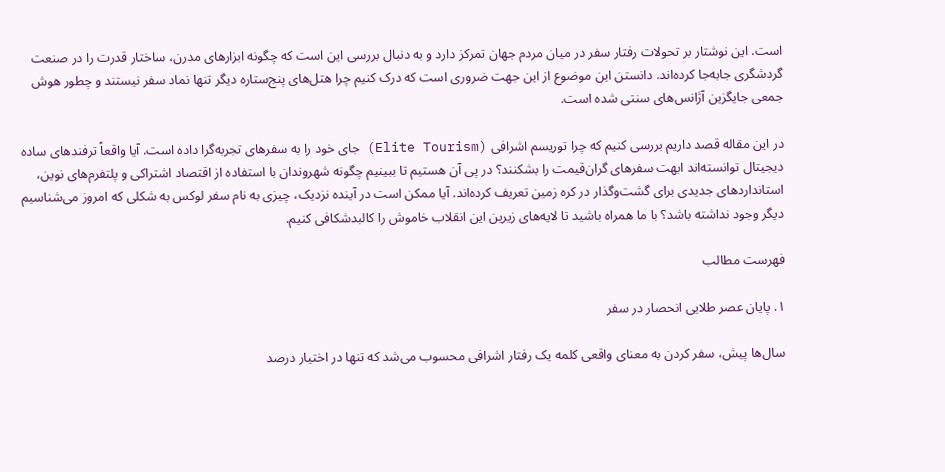است. این نوشتار بر تحولات رفتار سفر در میان مردم جهان تمرکز دارد و به دنبال بررسی این است که چگونه ابزارهای مدرن، ساختار قدرت را در صنعت گردشگری جابه‌جا کرده‌اند. دانستن این موضوع از این جهت ضروری است که درک کنیم چرا هتل‌های پنج‌ستاره دیگر تنها نماد سفر نیستند و چطور هوش جمعی جایگزین آژانس‌های سنتی شده است.

در این مقاله قصد داریم بررسی کنیم که چرا توریسم اشرافی (Elite Tourism) جای خود را به سفرهای تجربه‌گرا داده است. آیا واقعاً ترفندهای ساده دیجیتال توانسته‌اند ابهت سفرهای گران‌قیمت را بشکنند؟ در پی آن هستیم تا ببینیم چگونه شهروندان با استفاده از اقتصاد اشتراکی و پلتفرم‌های نوین، استانداردهای جدیدی برای گشت‌وگذار در کره زمین تعریف کرده‌اند. آیا ممکن است در آینده نزدیک، چیزی به نام سفر لوکس به شکلی که امروز می‌شناسیم دیگر وجود نداشته باشد؟ با ما همراه باشید تا لایه‌های زیرین این انقلاب خاموش را کالبدشکافی کنیم.

فهرست مطالب

۱. پایان عصر طلایی انحصار در سفر

سال‌ها پیش، سفر کردن به معنای واقعی کلمه یک رفتار اشرافی محسوب می‌شد که تنها در اختیار درصد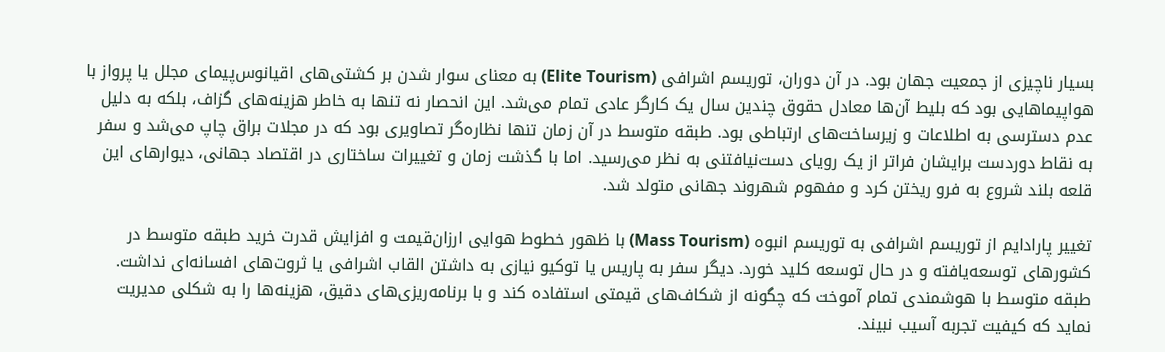بسیار ناچیزی از جمعیت جهان بود. در آن دوران، توریسم اشرافی (Elite Tourism) به معنای سوار شدن بر کشتی‌های اقیانوس‌پیمای مجلل یا پرواز با هواپیماهایی بود که بلیط آن‌ها معادل حقوق چندین سال یک کارگر عادی تمام می‌شد. این انحصار نه تنها به خاطر هزینه‌های گزاف، بلکه به دلیل عدم دسترسی به اطلاعات و زیرساخت‌های ارتباطی بود. طبقه متوسط در آن زمان تنها نظاره‌گر تصاویری بود که در مجلات براق چاپ می‌شد و سفر به نقاط دوردست برایشان فراتر از یک رویای دست‌نیافتنی به نظر می‌رسید. اما با گذشت زمان و تغییرات ساختاری در اقتصاد جهانی، دیوارهای این قلعه بلند شروع به فرو ریختن کرد و مفهوم شهروند جهانی متولد شد.

تغییر پارادایم از توریسم اشرافی به توریسم انبوه (Mass Tourism) با ظهور خطوط هوایی ارزان‌قیمت و افزایش قدرت خرید طبقه متوسط در کشورهای توسعه‌یافته و در حال توسعه کلید خورد. دیگر سفر به پاریس یا توکیو نیازی به داشتن القاب اشرافی یا ثروت‌های افسانه‌ای نداشت. طبقه متوسط با هوشمندی تمام آموخت که چگونه از شکاف‌های قیمتی استفاده کند و با برنامه‌ریزی‌های دقیق، هزینه‌ها را به شکلی مدیریت نماید که کیفیت تجربه آسیب نبیند.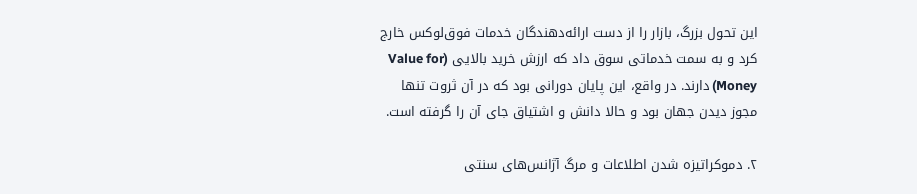این تحول بزرگ، بازار را از دست ارائه‌دهندگان خدمات فوق‌لوکس خارج کرد و به سمت خدماتی سوق داد که ارزش خرید بالایی (Value for Money) دارند. در واقع، این پایان دورانی بود که در آن ثروت تنها مجوز دیدن جهان بود و حالا دانش و اشتیاق جای آن را گرفته است.

۲. دموکراتیزه شدن اطلاعات و مرگ آژانس‌های سنتی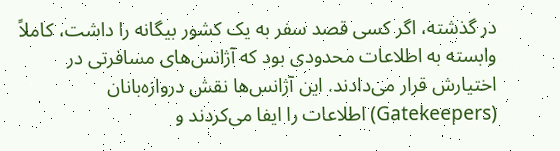در گذشته، اگر کسی قصد سفر به یک کشور بیگانه را داشت، کاملاً وابسته به اطلاعات محدودی بود که آژانس‌های مسافرتی در اختیارش قرار می‌دادند. این آژانس‌ها نقش دروازه‌بانان (Gatekeepers) اطلاعات را ایفا می‌کردند و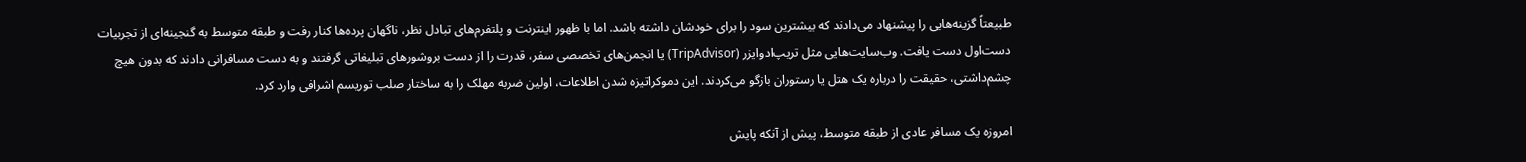طبیعتاً گزینه‌هایی را پیشنهاد می‌دادند که بیشترین سود را برای خودشان داشته باشد. اما با ظهور اینترنت و پلتفرم‌های تبادل نظر، ناگهان پرده‌ها کنار رفت و طبقه متوسط به گنجینه‌ای از تجربیات دست‌اول دست یافت. وب‌سایت‌هایی مثل تریپ‌ادوایزر (TripAdvisor) یا انجمن‌های تخصصی سفر، قدرت را از دست بروشورهای تبلیغاتی گرفتند و به دست مسافرانی دادند که بدون هیچ چشم‌داشتی، حقیقت را درباره یک هتل یا رستوران بازگو می‌کردند. این دموکراتیزه شدن اطلاعات، اولین ضربه مهلک را به ساختار صلب توریسم اشرافی وارد کرد.

امروزه یک مسافر عادی از طبقه متوسط، پیش از آنکه پایش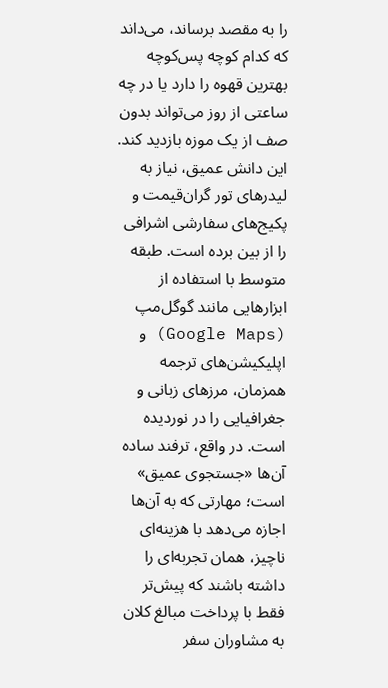را به مقصد برساند، می‌داند که کدام کوچه پس‌کوچه بهترین قهوه را دارد یا در چه ساعتی از روز می‌تواند بدون صف از یک موزه بازدید کند. این دانش عمیق، نیاز به لیدرهای تور گران‌قیمت و پکیج‌های سفارشی اشرافی را از بین برده است. طبقه متوسط با استفاده از ابزارهایی مانند گوگل‌مپ (Google Maps) و اپلیکیشن‌های ترجمه همزمان، مرزهای زبانی و جغرافیایی را در نوردیده است. در واقع، ترفند ساده آن‌ها «جستجوی عمیق» است؛ مهارتی که به آن‌ها اجازه می‌دهد با هزینه‌ای ناچیز، همان تجربه‌ای را داشته باشند که پیش‌تر فقط با پرداخت مبالغ کلان به مشاوران سفر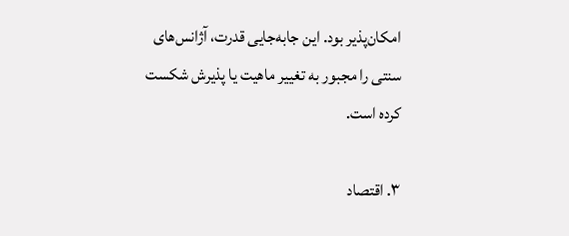امکان‌پذیر بود. این جابه‌جایی قدرت، آژانس‌های سنتی را مجبور به تغییر ماهیت یا پذیرش شکست کرده است.

۳. اقتصاد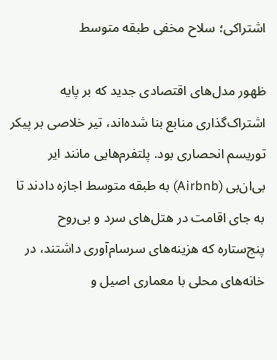اشتراکی؛ سلاح مخفی طبقه متوسط

ظهور مدل‌های اقتصادی جدید که بر پایه اشتراک‌گذاری منابع بنا شده‌اند، تیر خلاصی بر پیکر توریسم انحصاری بود. پلتفرم‌هایی مانند ایر بی‌ان‌بی (Airbnb) به طبقه متوسط اجازه دادند تا به جای اقامت در هتل‌های سرد و بی‌روح پنج‌ستاره که هزینه‌های سرسام‌آوری داشتند، در خانه‌های محلی با معماری اصیل و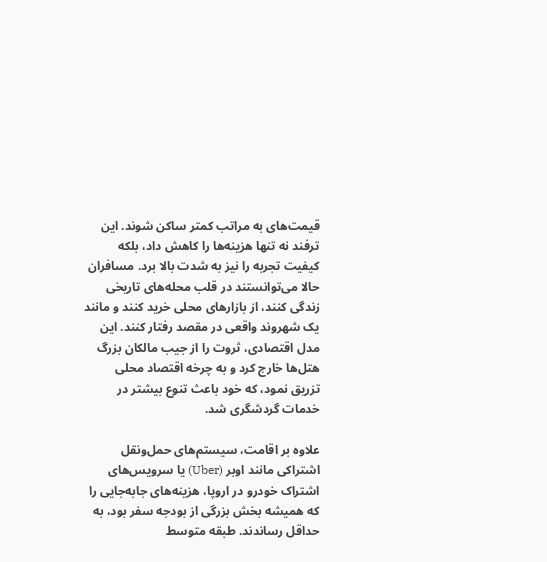قیمت‌های به مراتب کمتر ساکن شوند. این ترفند نه تنها هزینه‌ها را کاهش داد، بلکه کیفیت تجربه را نیز به شدت بالا برد. مسافران حالا می‌توانستند در قلب محله‌های تاریخی زندگی کنند، از بازارهای محلی خرید کنند و مانند یک شهروند واقعی در مقصد رفتار کنند. این مدل اقتصادی، ثروت را از جیب مالکان بزرگ هتل‌ها خارج کرد و به چرخه اقتصاد محلی تزریق نمود، که خود باعث تنوع بیشتر در خدمات گردشگری شد.

علاوه بر اقامت، سیستم‌های حمل‌ونقل اشتراکی مانند اوبر (Uber) یا سرویس‌های اشتراک خودرو در اروپا، هزینه‌های جابه‌جایی را که همیشه بخش بزرگی از بودجه سفر بود، به حداقل رساندند. طبقه متوسط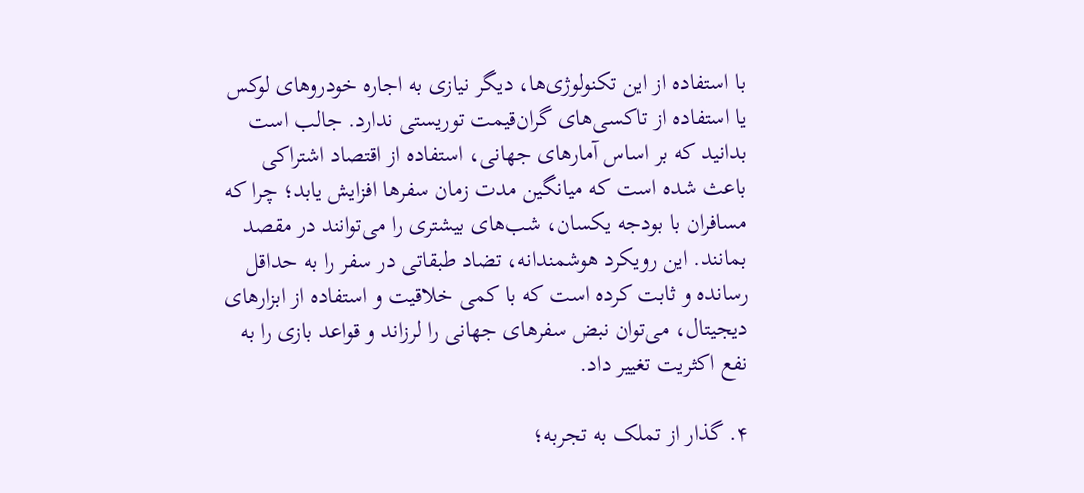با استفاده از این تکنولوژی‌ها، دیگر نیازی به اجاره خودروهای لوکس یا استفاده از تاکسی‌های گران‌قیمت توریستی ندارد. جالب است بدانید که بر اساس آمارهای جهانی، استفاده از اقتصاد اشتراکی باعث شده است که میانگین مدت زمان سفرها افزایش یابد؛ چرا که مسافران با بودجه یکسان، شب‌های بیشتری را می‌توانند در مقصد بمانند. این رویکرد هوشمندانه، تضاد طبقاتی در سفر را به حداقل رسانده و ثابت کرده است که با کمی خلاقیت و استفاده از ابزارهای دیجیتال، می‌توان نبض سفرهای جهانی را لرزاند و قواعد بازی را به نفع اکثریت تغییر داد.

۴. گذار از تملک به تجربه؛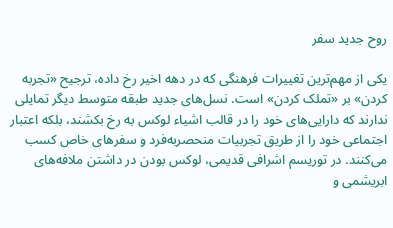روح جدید سفر

یکی از مهم‌ترین تغییرات فرهنگی که در دهه اخیر رخ داده، ترجیح «تجربه کردن» بر «تملک کردن» است. نسل‌های جدید طبقه متوسط دیگر تمایلی ندارند که دارایی‌های خود را در قالب اشیاء لوکس به رخ بکشند، بلکه اعتبار اجتماعی خود را از طریق تجربیات منحصربه‌فرد و سفرهای خاص کسب می‌کنند. در توریسم اشرافی قدیمی، لوکس بودن در داشتن ملافه‌های ابریشمی و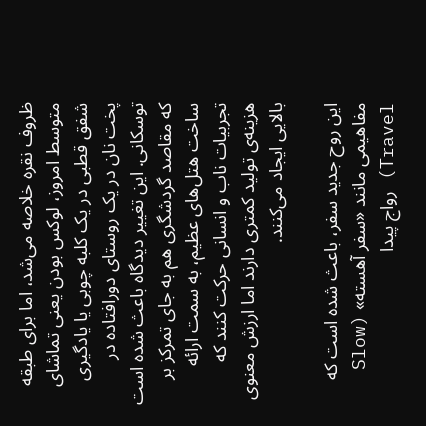ظروف نقره خلاصه می‌شد، اما برای طبقه متوسط امروز، لوکس بودن یعنی تماشای شفق قطبی در یک کلبه چوبی یا یادگیری پخت نان در یک روستای دورافتاده در توسکانی. این تغییر دیدگاه باعث شده است که مقاصد گردشگری هم به جای تمرکز بر ساخت هتل‌های عظیم، به سمت ارائه تجربیات ناب و انسانی حرکت کنند که هزینه‌ی تولید کمتری دارند اما ارزش معنوی بالایی ایجاد می‌کنند.

این روح جدید سفر، باعث شده است که مفاهیمی مانند «سفر آهسته» (Slow Travel) رواج پیدا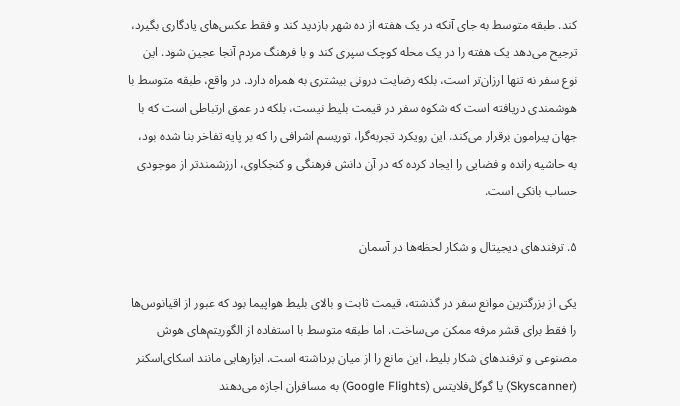کند. طبقه متوسط به جای آنکه در یک هفته از ده شهر بازدید کند و فقط عکس‌های یادگاری بگیرد، ترجیح می‌دهد یک هفته را در یک محله کوچک سپری کند و با فرهنگ مردم آنجا عجین شود. این نوع سفر نه تنها ارزان‌تر است، بلکه رضایت درونی بیشتری به همراه دارد. در واقع، طبقه متوسط با هوشمندی دریافته است که شکوه سفر در قیمت بلیط نیست، بلکه در عمق ارتباطی است که با جهان پیرامون برقرار می‌کند. این رویکرد تجربه‌گرا، توریسم اشرافی را که بر پایه تفاخر بنا شده بود، به حاشیه رانده و فضایی را ایجاد کرده که در آن دانش فرهنگی و کنجکاوی، ارزشمندتر از موجودی حساب بانکی است.

۵. ترفندهای دیجیتال و شکار لحظه‌ها در آسمان

یکی از بزرگترین موانع سفر در گذشته، قیمت ثابت و بالای بلیط هواپیما بود که عبور از اقیانوس‌ها را فقط برای قشر مرفه ممکن می‌ساخت. اما طبقه متوسط با استفاده از الگوریتم‌های هوش مصنوعی و ترفندهای شکار بلیط، این مانع را از میان برداشته است. ابزارهایی مانند اسکای‌اسکنر (Skyscanner) یا گوگل‌فلایتس (Google Flights) به مسافران اجازه می‌دهند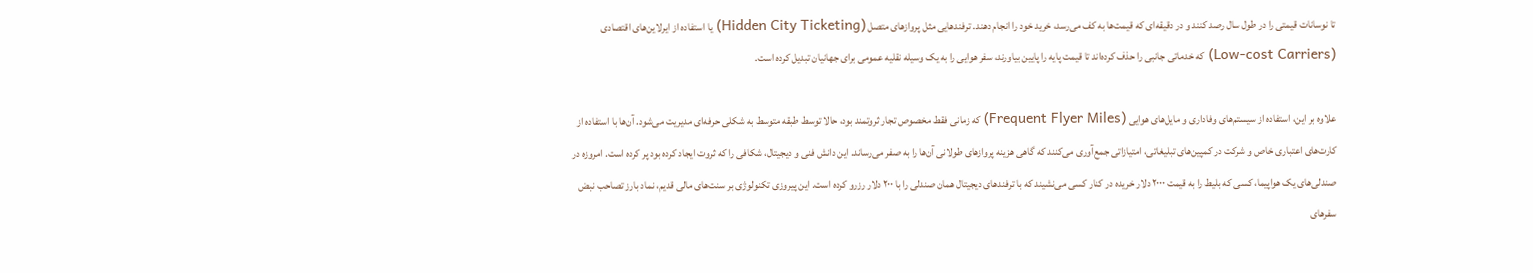تا نوسانات قیمتی را در طول سال رصد کنند و در دقیقه‌ای که قیمت‌ها به کف می‌رسد، خرید خود را انجام دهند. ترفندهایی مثل پروازهای متصل (Hidden City Ticketing) یا استفاده از ایرلاین‌های اقتصادی (Low-cost Carriers) که خدماتی جانبی را حذف کرده‌اند تا قیمت پایه را پایین بیاورند، سفر هوایی را به یک وسیله نقلیه عمومی برای جهانیان تبدیل کرده است.

علاوه بر این، استفاده از سیستم‌های وفاداری و مایل‌های هوایی (Frequent Flyer Miles) که زمانی فقط مخصوص تجار ثروتمند بود، حالا توسط طبقه متوسط به شکلی حرفه‌ای مدیریت می‌شود. آن‌ها با استفاده از کارت‌های اعتباری خاص و شرکت در کمپین‌های تبلیغاتی، امتیازاتی جمع‌آوری می‌کنند که گاهی هزینه پروازهای طولانی آن‌ها را به صفر می‌رساند. این دانش فنی و دیجیتال، شکافی را که ثروت ایجاد کرده بود پر کرده است. امروزه در صندلی‌های یک هواپیما، کسی که بلیط را به قیمت ۲۰۰۰ دلار خریده در کنار کسی می‌نشیند که با ترفندهای دیجیتال همان صندلی را با ۲۰۰ دلار رزرو کرده است. این پیروزی تکنولوژی بر سنت‌های مالی قدیم، نماد بارز تصاحب نبض سفرهای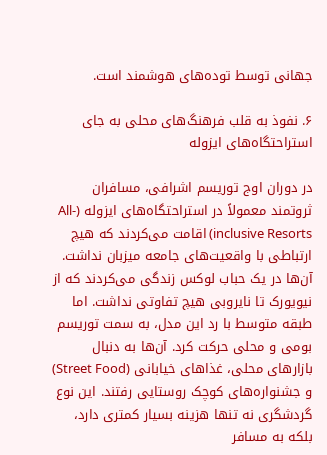جهانی توسط توده‌های هوشمند است.

۶. نفوذ به قلب فرهنگ‌های محلی به جای استراحتگاه‌های ایزوله

در دوران اوج توریسم اشرافی، مسافران ثروتمند معمولاً در استراحتگاه‌های ایزوله (All-inclusive Resorts) اقامت می‌کردند که هیچ ارتباطی با واقعیت‌های جامعه میزبان نداشت. آن‌ها در یک حباب لوکس زندگی می‌کردند که از نیویورک تا نایروبی هیچ تفاوتی نداشت. اما طبقه متوسط با رد این مدل، به سمت توریسم بومی و محلی حرکت کرد. آن‌ها به دنبال بازارهای محلی، غذاهای خیابانی (Street Food) و جشنواره‌های کوچک روستایی رفتند. این نوع گردشگری نه تنها هزینه بسیار کمتری دارد، بلکه به مسافر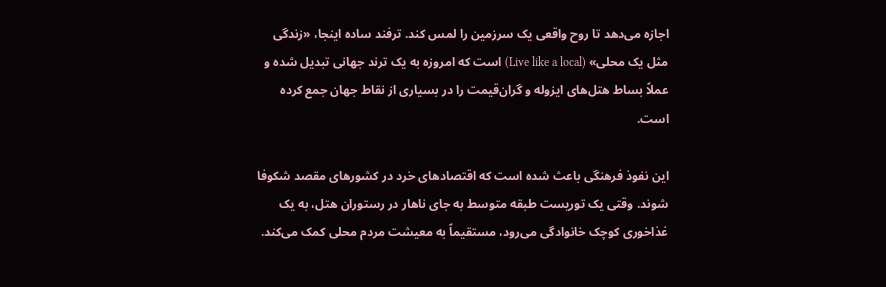اجازه می‌دهد تا روح واقعی یک سرزمین را لمس کند. ترفند ساده اینجا، «زندگی مثل یک محلی» (Live like a local) است که امروزه به یک ترند جهانی تبدیل شده و عملاً بساط هتل‌های ایزوله و گران‌قیمت را در بسیاری از نقاط جهان جمع کرده است.

این نفوذ فرهنگی باعث شده است که اقتصادهای خرد در کشورهای مقصد شکوفا شوند. وقتی یک توریست طبقه متوسط به جای ناهار در رستوران هتل، به یک غذاخوری کوچک خانوادگی می‌رود، مستقیماً به معیشت مردم محلی کمک می‌کند.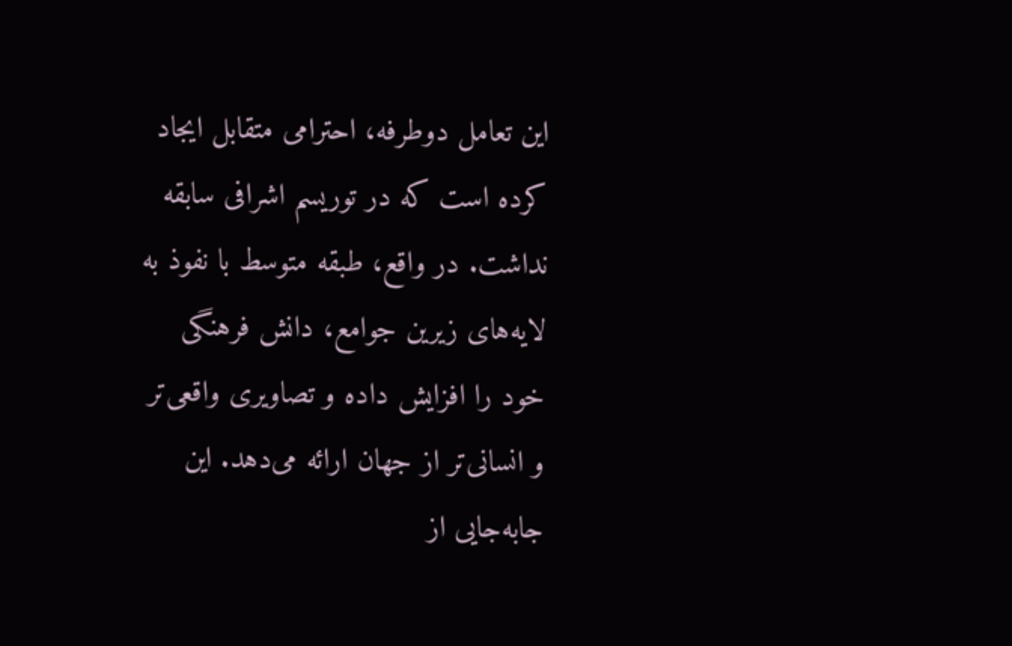این تعامل دوطرفه، احترامی متقابل ایجاد کرده است که در توریسم اشرافی سابقه نداشت. در واقع، طبقه متوسط با نفوذ به لایه‌های زیرین جوامع، دانش فرهنگی خود را افزایش داده و تصاویری واقعی‌تر و انسانی‌تر از جهان ارائه می‌دهد. این جابه‌جایی از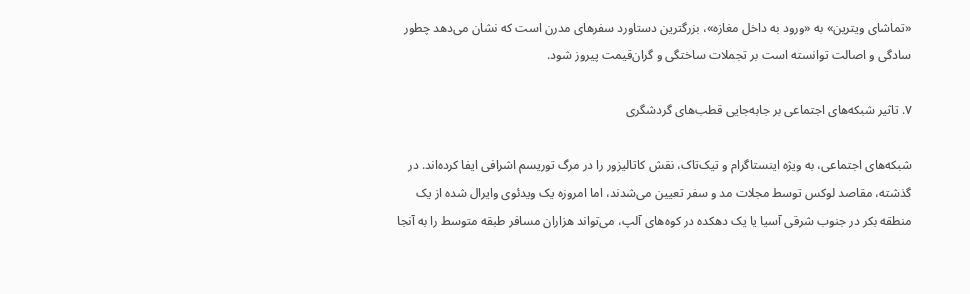«تماشای ویترین» به «ورود به داخل مغازه»، بزرگترین دستاورد سفرهای مدرن است که نشان می‌دهد چطور سادگی و اصالت توانسته است بر تجملات ساختگی و گران‌قیمت پیروز شود.

۷. تاثیر شبکه‌های اجتماعی بر جابه‌جایی قطب‌های گردشگری

شبکه‌های اجتماعی، به ویژه اینستاگرام و تیک‌تاک، نقش کاتالیزور را در مرگ توریسم اشرافی ایفا کرده‌اند. در گذشته، مقاصد لوکس توسط مجلات مد و سفر تعیین می‌شدند، اما امروزه یک ویدئوی وایرال شده از یک منطقه بکر در جنوب شرقی آسیا یا یک دهکده در کوه‌های آلپ، می‌تواند هزاران مسافر طبقه متوسط را به آنجا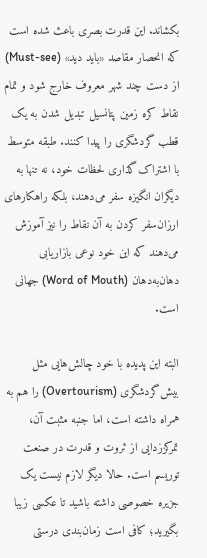بکشاند. این قدرت بصری باعث شده است که انحصار مقاصد «باید دید» (Must-see) از دست چند شهر معروف خارج شود و تمام نقاط کره زمین پتانسیل تبدیل شدن به یک قطب گردشگری را پیدا کنند. طبقه متوسط با اشتراک‌گذاری لحظات خود، نه تنها به دیگران انگیزه سفر می‌دهند، بلکه راهکارهای ارزان‌سفر کردن به آن نقاط را نیز آموزش می‌دهند که این خود نوعی بازاریابی دهان‌به‌دهان (Word of Mouth) جهانی است.

البته این پدیده با خود چالش‌هایی مثل بیش‌گردشگری (Overtourism) را هم به همراه داشته است، اما جنبه مثبت آن، تمرکززدایی از ثروت و قدرت در صنعت توریسم است. حالا دیگر لازم نیست یک جزیره خصوصی داشته باشید تا عکسی زیبا بگیرید؛ کافی است زمان‌بندی درستی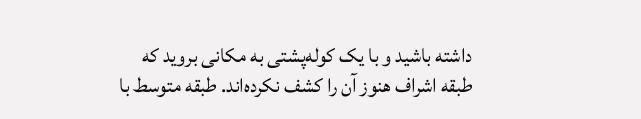داشته باشید و با یک کوله‌پشتی به مکانی بروید که طبقه اشراف هنوز آن را کشف نکرده‌اند. طبقه متوسط با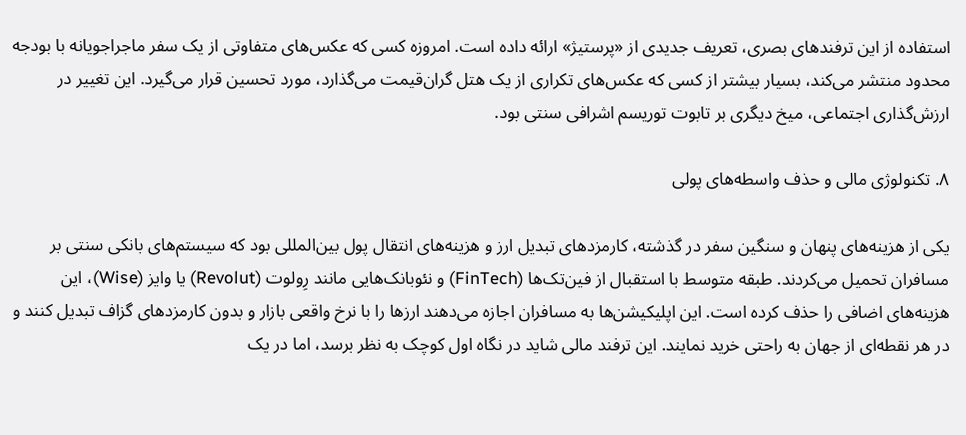استفاده از این ترفندهای بصری، تعریف جدیدی از «پرستیژ» ارائه داده است. امروزه کسی که عکس‌های متفاوتی از یک سفر ماجراجویانه با بودجه محدود منتشر می‌کند، بسیار بیشتر از کسی که عکس‌های تکراری از یک هتل گران‌قیمت می‌گذارد، مورد تحسین قرار می‌گیرد. این تغییر در ارزش‌گذاری اجتماعی، میخ دیگری بر تابوت توریسم اشرافی سنتی بود.

۸. تکنولوژی مالی و حذف واسطه‌های پولی

یکی از هزینه‌های پنهان و سنگین سفر در گذشته، کارمزدهای تبدیل ارز و هزینه‌های انتقال پول بین‌المللی بود که سیستم‌های بانکی سنتی بر مسافران تحمیل می‌کردند. طبقه متوسط با استقبال از فین‌تک‌ها (FinTech) و نئوبانک‌هایی مانند رِولوت (Revolut) یا وایز (Wise)، این هزینه‌های اضافی را حذف کرده است. این اپلیکیشن‌ها به مسافران اجازه می‌دهند ارزها را با نرخ واقعی بازار و بدون کارمزدهای گزاف تبدیل کنند و در هر نقطه‌ای از جهان به راحتی خرید نمایند. این ترفند مالی شاید در نگاه اول کوچک به نظر برسد، اما در یک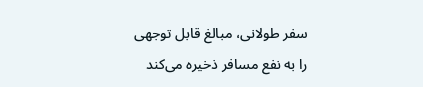سفر طولانی، مبالغ قابل توجهی را به نفع مسافر ذخیره می‌کند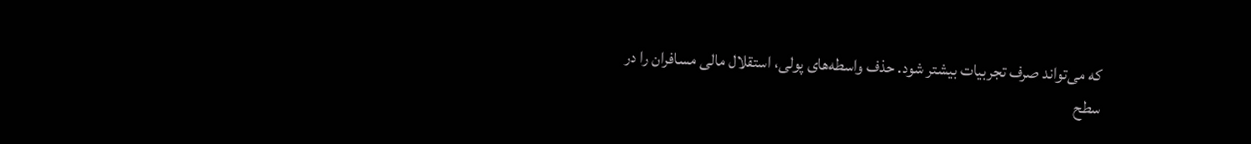که می‌تواند صرف تجربیات بیشتر شود. حذف واسطه‌های پولی، استقلال مالی مسافران را در سطح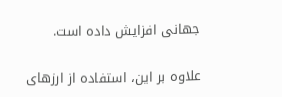جهانی افزایش داده است.

علاوه بر این، استفاده از ارزهای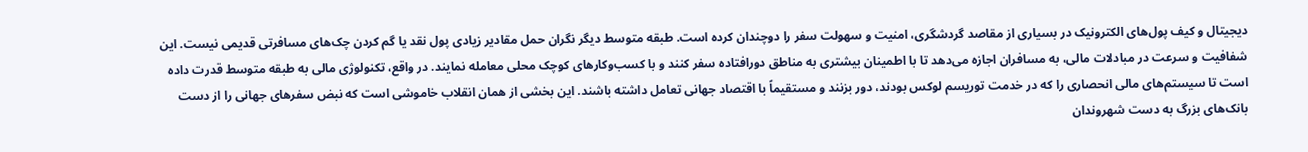دیجیتال و کیف پول‌های الکترونیک در بسیاری از مقاصد گردشگری، امنیت و سهولت سفر را دوچندان کرده است. طبقه متوسط دیگر نگران حمل مقادیر زیادی پول نقد یا گم کردن چک‌های مسافرتی قدیمی نیست. این شفافیت و سرعت در مبادلات مالی، به مسافران اجازه می‌دهد تا با اطمینان بیشتری به مناطق دورافتاده سفر کنند و با کسب‌وکارهای کوچک محلی معامله نمایند. در واقع، تکنولوژی مالی به طبقه متوسط قدرت داده است تا سیستم‌های مالی انحصاری را که در خدمت توریسم لوکس بودند، دور بزنند و مستقیماً با اقتصاد جهانی تعامل داشته باشند. این بخشی از همان انقلاب خاموشی است که نبض سفرهای جهانی را از دست بانک‌های بزرگ به دست شهروندان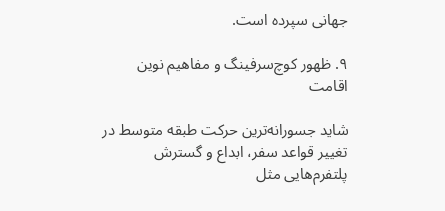جهانی سپرده است.

۹. ظهور کوچ‌سرفینگ و مفاهیم نوین اقامت

شاید جسورانه‌ترین حرکت طبقه متوسط در تغییر قواعد سفر، ابداع و گسترش پلتفرم‌هایی مثل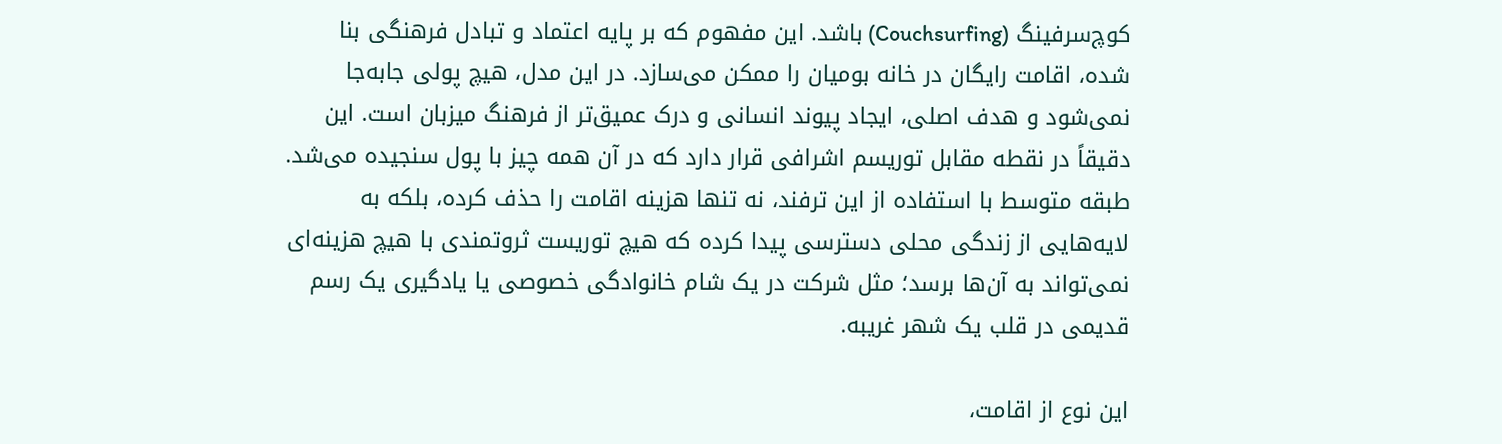کوچ‌سرفینگ (Couchsurfing) باشد. این مفهوم که بر پایه اعتماد و تبادل فرهنگی بنا شده، اقامت رایگان در خانه بومیان را ممکن می‌سازد. در این مدل، هیچ پولی جابه‌جا نمی‌شود و هدف اصلی، ایجاد پیوند انسانی و درک عمیق‌تر از فرهنگ میزبان است. این دقیقاً در نقطه مقابل توریسم اشرافی قرار دارد که در آن همه چیز با پول سنجیده می‌شد. طبقه متوسط با استفاده از این ترفند، نه تنها هزینه اقامت را حذف کرده، بلکه به لایه‌هایی از زندگی محلی دسترسی پیدا کرده که هیچ توریست ثروتمندی با هیچ هزینه‌ای نمی‌تواند به آن‌ها برسد؛ مثل شرکت در یک شام خانوادگی خصوصی یا یادگیری یک رسم قدیمی در قلب یک شهر غریبه.

این نوع از اقامت،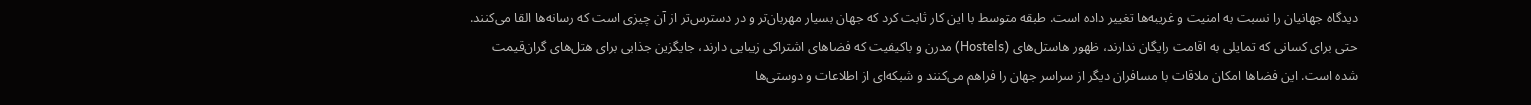دیدگاه جهانیان را نسبت به امنیت و غریبه‌ها تغییر داده است. طبقه متوسط با این کار ثابت کرد که جهان بسیار مهربان‌تر و در دسترس‌تر از آن چیزی است که رسانه‌ها القا می‌کنند. حتی برای کسانی که تمایلی به اقامت رایگان ندارند، ظهور هاستل‌های (Hostels) مدرن و باکیفیت که فضاهای اشتراکی زیبایی دارند، جایگزین جذابی برای هتل‌های گران‌قیمت شده است. این فضاها امکان ملاقات با مسافران دیگر از سراسر جهان را فراهم می‌کنند و شبکه‌ای از اطلاعات و دوستی‌ها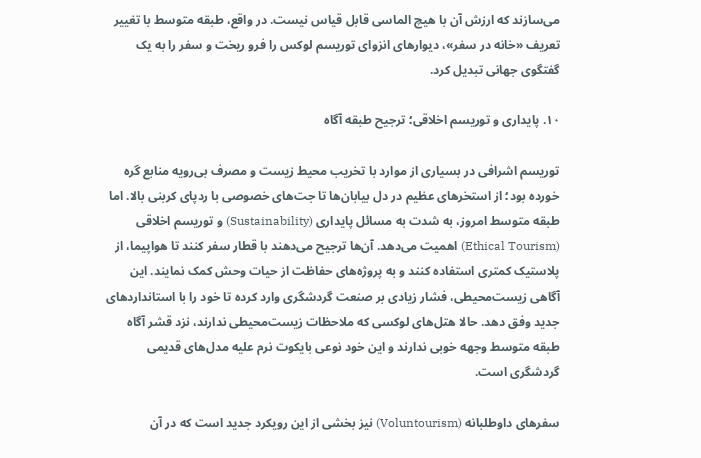می‌سازند که ارزش آن با هیچ الماسی قابل قیاس نیست. در واقع، طبقه متوسط با تغییر تعریف «خانه در سفر»، دیوارهای انزوای توریسم لوکس را فرو ریخت و سفر را به یک گفتگوی جهانی تبدیل کرد.

۱۰. پایداری و توریسم اخلاقی؛ ترجیح طبقه آگاه

توریسم اشرافی در بسیاری از موارد با تخریب محیط زیست و مصرف بی‌رویه منابع گره خورده بود؛ از استخرهای عظیم در دل بیابان‌ها تا جت‌های خصوصی با ردپای کربنی بالا. اما طبقه متوسط امروز، به شدت به مسائل پایداری (Sustainability) و توریسم اخلاقی (Ethical Tourism) اهمیت می‌دهد. آن‌ها ترجیح می‌دهند با قطار سفر کنند تا هواپیما، از پلاستیک کمتری استفاده کنند و به پروژه‌های حفاظت از حیات وحش کمک نمایند. این آگاهی زیست‌محیطی، فشار زیادی بر صنعت گردشگری وارد کرده تا خود را با استانداردهای جدید وفق دهد. حالا هتل‌های لوکسی که ملاحظات زیست‌محیطی ندارند، نزد قشر آگاه طبقه متوسط وجهه خوبی ندارند و این خود نوعی بایکوت نرم علیه مدل‌های قدیمی گردشگری است.

سفرهای داوطلبانه (Voluntourism) نیز بخشی از این رویکرد جدید است که در آن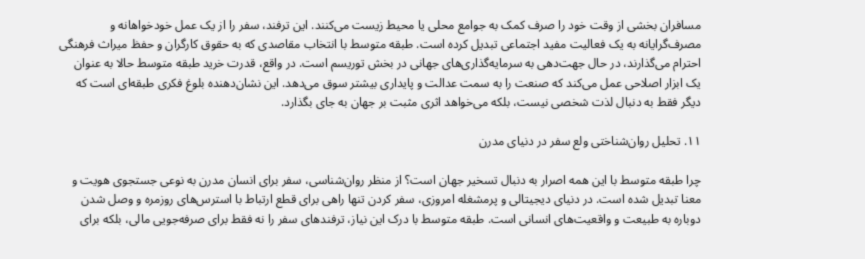مسافران بخشی از وقت خود را صرف کمک به جوامع محلی یا محیط زیست می‌کنند. این ترفند، سفر را از یک عمل خودخواهانه و مصرف‌گرایانه به یک فعالیت مفید اجتماعی تبدیل کرده است. طبقه متوسط با انتخاب مقاصدی که به حقوق کارگران و حفظ میراث فرهنگی احترام می‌گذارند، در حال جهت‌دهی به سرمایه‌گذاری‌های جهانی در بخش توریسم است. در واقع، قدرت خرید طبقه متوسط حالا به عنوان یک ابزار اصلاحی عمل می‌کند که صنعت را به سمت عدالت و پایداری بیشتر سوق می‌دهد. این نشان‌دهنده بلوغ فکری طبقه‌ای است که دیگر فقط به دنبال لذت شخصی نیست، بلکه می‌خواهد اثری مثبت بر جهان به جای بگذارد.

۱۱. تحلیل روان‌شناختی ولع سفر در دنیای مدرن

چرا طبقه متوسط با این همه اصرار به دنبال تسخیر جهان است؟ از منظر روان‌شناسی، سفر برای انسان مدرن به نوعی جستجوی هویت و معنا تبدیل شده است. در دنیای دیجیتالی و پرمشغله امروزی، سفر کردن تنها راهی برای قطع ارتباط با استرس‌های روزمره و وصل شدن دوباره به طبیعت و واقعیت‌های انسانی است. طبقه متوسط با درک این نیاز، ترفندهای سفر را نه فقط برای صرفه‌جویی مالی، بلکه برای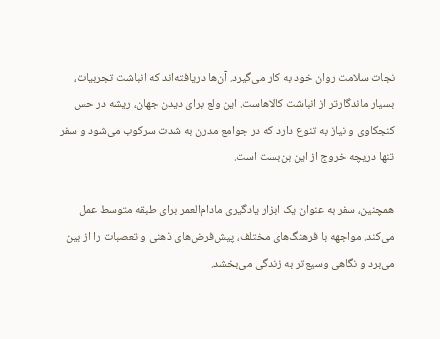نجات سلامت روان خود به کار می‌گیرد. آن‌ها دریافته‌اند که انباشت تجربیات، بسیار ماندگارتر از انباشت کالاهاست. این ولع برای دیدن جهان، ریشه در حس کنجکاوی و نیاز به تنوع دارد که در جوامع مدرن به شدت سرکوب می‌شود و سفر تنها دریچه خروج از این بن‌بست است.

همچنین، سفر به عنوان یک ابزار یادگیری مادام‌العمر برای طبقه متوسط عمل می‌کند. مواجهه با فرهنگ‌های مختلف، پیش‌فرض‌های ذهنی و تعصبات را از بین می‌برد و نگاهی وسیع‌تر به زندگی می‌بخشد.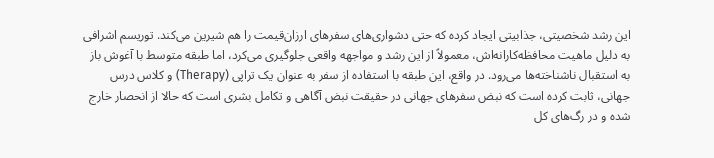این رشد شخصیتی، جذابیتی ایجاد کرده که حتی دشواری‌های سفرهای ارزان‌قیمت را هم شیرین می‌کند. توریسم اشرافی به دلیل ماهیت محافظه‌کارانه‌اش، معمولاً از این رشد و مواجهه واقعی جلوگیری می‌کرد، اما طبقه متوسط با آغوش باز به استقبال ناشناخته‌ها می‌رود. در واقع، این طبقه با استفاده از سفر به عنوان یک تراپی (Therapy) و کلاس درس جهانی، ثابت کرده است که نبض سفرهای جهانی در حقیقت نبض آگاهی و تکامل بشری است که حالا از انحصار خارج شده و در رگ‌های کل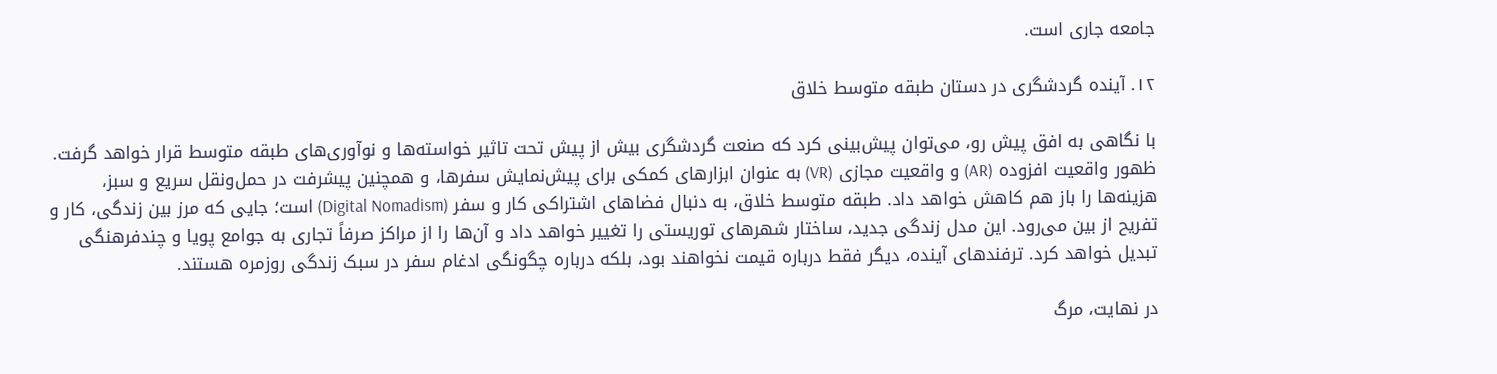جامعه جاری است.

۱۲. آینده گردشگری در دستان طبقه متوسط خلاق

با نگاهی به افق پیش رو، می‌توان پیش‌بینی کرد که صنعت گردشگری بیش از پیش تحت تاثیر خواسته‌ها و نوآوری‌های طبقه متوسط قرار خواهد گرفت. ظهور واقعیت افزوده (AR) و واقعیت مجازی (VR) به عنوان ابزارهای کمکی برای پیش‌نمایش سفرها، و همچنین پیشرفت در حمل‌ونقل سریع و سبز، هزینه‌ها را باز هم کاهش خواهد داد. طبقه متوسط خلاق، به دنبال فضاهای اشتراکی کار و سفر (Digital Nomadism) است؛ جایی که مرز بین زندگی، کار و تفریح از بین می‌رود. این مدل زندگی جدید، ساختار شهرهای توریستی را تغییر خواهد داد و آن‌ها را از مراکز صرفاً تجاری به جوامع پویا و چندفرهنگی تبدیل خواهد کرد. ترفندهای آینده، دیگر فقط درباره قیمت نخواهند بود، بلکه درباره چگونگی ادغام سفر در سبک زندگی روزمره هستند.

در نهایت، مرگ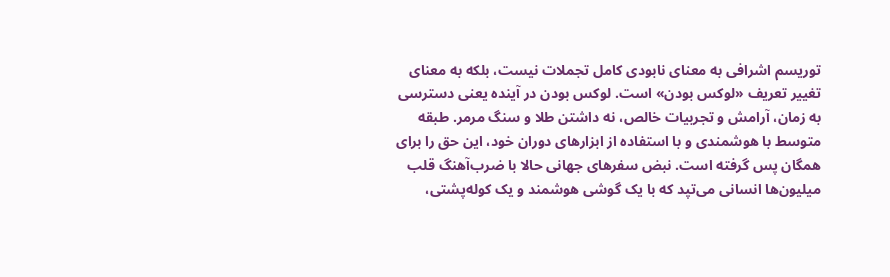توریسم اشرافی به معنای نابودی کامل تجملات نیست، بلکه به معنای تغییر تعریف «لوکس بودن» است. لوکس بودن در آینده یعنی دسترسی به زمان، آرامش و تجربیات خالص، نه داشتن طلا و سنگ مرمر. طبقه متوسط با هوشمندی و با استفاده از ابزارهای دوران خود، این حق را برای همگان پس گرفته است. نبض سفرهای جهانی حالا با ضرب‌آهنگ قلب میلیون‌ها انسانی می‌تپد که با یک گوشی هوشمند و یک کوله‌پشتی،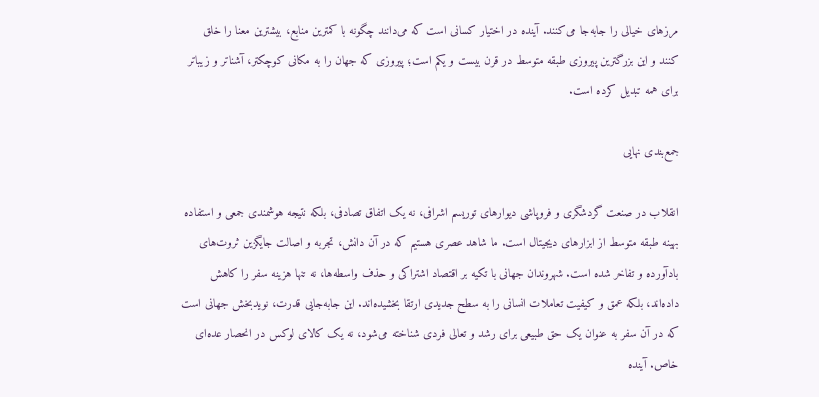مرزهای خیالی را جابه‌جا می‌کنند. آینده در اختیار کسانی است که می‌دانند چگونه با کمترین منابع، بیشترین معنا را خلق کنند و این بزرگترین پیروزی طبقه متوسط در قرن بیست و یکم است؛ پیروزی که جهان را به مکانی کوچکتر، آشناتر و زیباتر برای همه تبدیل کرده است.

جمع‌بندی نهایی

انقلاب در صنعت گردشگری و فروپاشی دیوارهای توریسم اشرافی، نه یک اتفاق تصادفی، بلکه نتیجه هوشمندی جمعی و استفاده بهینه طبقه متوسط از ابزارهای دیجیتال است. ما شاهد عصری هستیم که در آن دانش، تجربه و اصالت جایگزین ثروت‌های بادآورده و تفاخر شده است. شهروندان جهانی با تکیه بر اقتصاد اشتراکی و حذف واسطه‌ها، نه تنها هزینه سفر را کاهش داده‌اند، بلکه عمق و کیفیت تعاملات انسانی را به سطح جدیدی ارتقا بخشیده‌اند. این جابه‌جایی قدرت، نویدبخش جهانی است که در آن سفر به عنوان یک حق طبیعی برای رشد و تعالی فردی شناخته می‌شود، نه یک کالای لوکس در انحصار عده‌ای خاص. آینده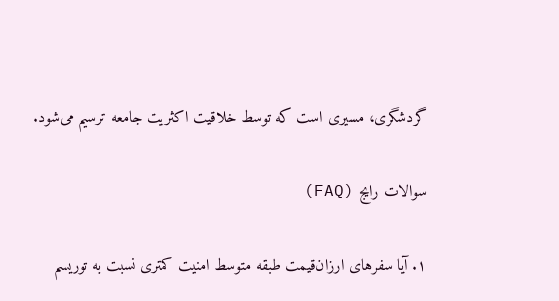گردشگری، مسیری است که توسط خلاقیت اکثریت جامعه ترسیم می‌شود.

سوالات رایج (FAQ)

۱. آیا سفرهای ارزان‌قیمت طبقه متوسط امنیت کمتری نسبت به توریسم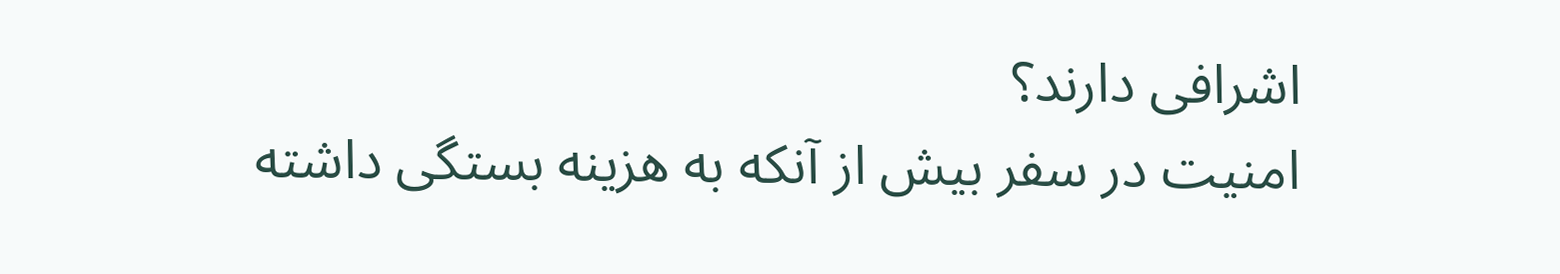اشرافی دارند؟
امنیت در سفر بیش از آنکه به هزینه بستگی داشته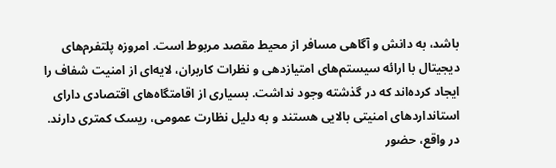باشد، به دانش و آگاهی مسافر از محیط مقصد مربوط است. امروزه پلتفرم‌های دیجیتال با ارائه سیستم‌های امتیازدهی و نظرات کاربران، لایه‌ای از امنیت شفاف را ایجاد کرده‌اند که در گذشته وجود نداشت. بسیاری از اقامتگاه‌های اقتصادی دارای استانداردهای امنیتی بالایی هستند و به دلیل نظارت عمومی، ریسک کمتری دارند. در واقع، حضور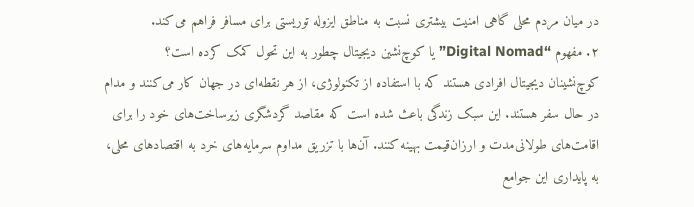در میان مردم محلی گاهی امنیت بیشتری نسبت به مناطق ایزوله توریستی برای مسافر فراهم می‌کند.
۲. مفهوم “Digital Nomad” یا کوچ‌نشین دیجیتال چطور به این تحول کمک کرده است؟
کوچ‌نشینان دیجیتال افرادی هستند که با استفاده از تکنولوژی، از هر نقطه‌ای در جهان کار می‌کنند و مدام در حال سفر هستند. این سبک زندگی باعث شده است که مقاصد گردشگری زیرساخت‌های خود را برای اقامت‌های طولانی‌مدت و ارزان‌قیمت بهینه کنند. آن‌ها با تزریق مداوم سرمایه‌های خرد به اقتصادهای محلی، به پایداری این جوامع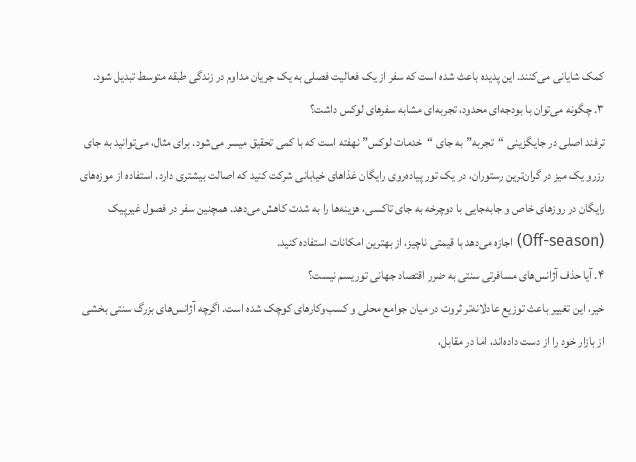کمک شایانی می‌کنند. این پدیده باعث شده است که سفر از یک فعالیت فصلی به یک جریان مداوم در زندگی طبقه متوسط تبدیل شود.
۳. چگونه می‌توان با بودجه‌ای محدود، تجربه‌ای مشابه سفرهای لوکس داشت؟
ترفند اصلی در جایگزینی “تجربه” به جای “خدمات لوکس” نهفته است که با کمی تحقیق میسر می‌شود. برای مثال، می‌توانید به جای رزرو یک میز در گران‌ترین رستوران، در یک تور پیاده‌روی رایگان غذاهای خیابانی شرکت کنید که اصالت بیشتری دارد. استفاده از موزه‌های رایگان در روزهای خاص و جابه‌جایی با دوچرخه به جای تاکسی، هزینه‌ها را به شدت کاهش می‌دهد. همچنین سفر در فصول غیرپیک (Off-season) اجازه می‌دهد با قیمتی ناچیز، از بهترین امکانات استفاده کنید.
۴. آیا حذف آژانس‌های مسافرتی سنتی به ضرر اقتصاد جهانی توریسم نیست؟
خیر، این تغییر باعث توزیع عادلانه‌تر ثروت در میان جوامع محلی و کسب‌وکارهای کوچک شده است. اگرچه آژانس‌های بزرگ سنتی بخشی از بازار خود را از دست داده‌اند، اما در مقابل،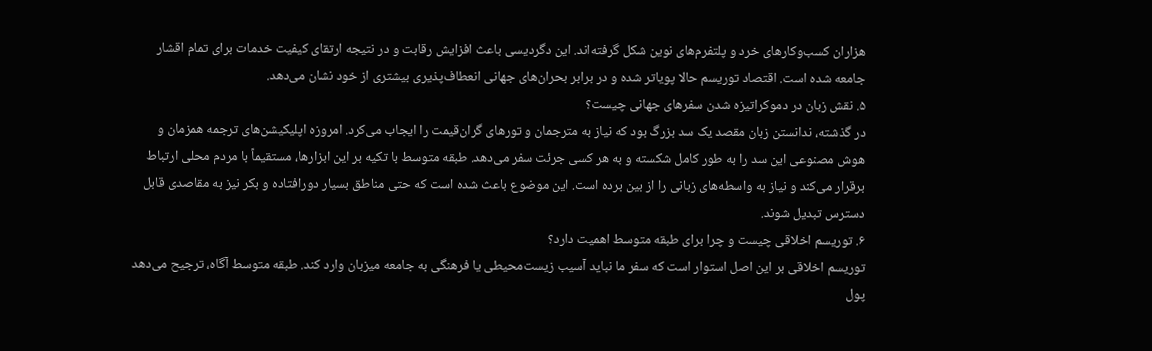هزاران کسب‌وکارهای خرد و پلتفرم‌های نوین شکل گرفته‌اند. این دگردیسی باعث افزایش رقابت و در نتیجه ارتقای کیفیت خدمات برای تمام اقشار جامعه شده است. اقتصاد توریسم حالا پویا‌تر شده و در برابر بحران‌های جهانی انعطاف‌پذیری بیشتری از خود نشان می‌دهد.
۵. نقش زبان در دموکراتیزه شدن سفرهای جهانی چیست؟
در گذشته، ندانستن زبان مقصد یک سد بزرگ بود که نیاز به مترجمان و تورهای گران‌قیمت را ایجاب می‌کرد. امروزه اپلیکیشن‌های ترجمه همزمان و هوش مصنوعی این سد را به طور کامل شکسته و به هر کسی جرئت سفر می‌دهد. طبقه متوسط با تکیه بر این ابزارها، مستقیماً با مردم محلی ارتباط برقرار می‌کند و نیاز به واسطه‌های زبانی را از بین برده است. این موضوع باعث شده است که حتی مناطق بسیار دورافتاده و بکر نیز به مقاصدی قابل دسترس تبدیل شوند.
۶. توریسم اخلاقی چیست و چرا برای طبقه متوسط اهمیت دارد؟
توریسم اخلاقی بر این اصل استوار است که سفر ما نباید آسیب زیست‌محیطی یا فرهنگی به جامعه میزبان وارد کند. طبقه متوسط آگاه، ترجیح می‌دهد پول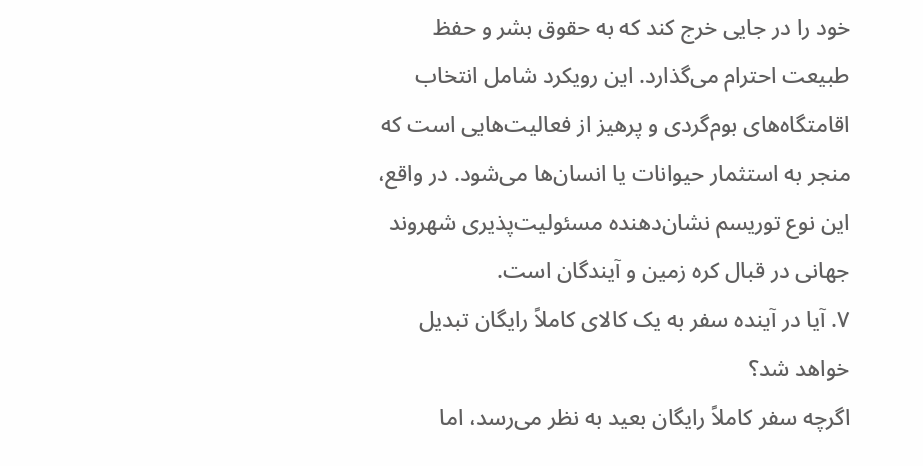خود را در جایی خرج کند که به حقوق بشر و حفظ طبیعت احترام می‌گذارد. این رویکرد شامل انتخاب اقامتگاه‌های بوم‌گردی و پرهیز از فعالیت‌هایی است که منجر به استثمار حیوانات یا انسان‌ها می‌شود. در واقع، این نوع توریسم نشان‌دهنده مسئولیت‌پذیری شهروند جهانی در قبال کره زمین و آیندگان است.
۷. آیا در آینده سفر به یک کالای کاملاً رایگان تبدیل خواهد شد؟
اگرچه سفر کاملاً رایگان بعید به نظر می‌رسد، اما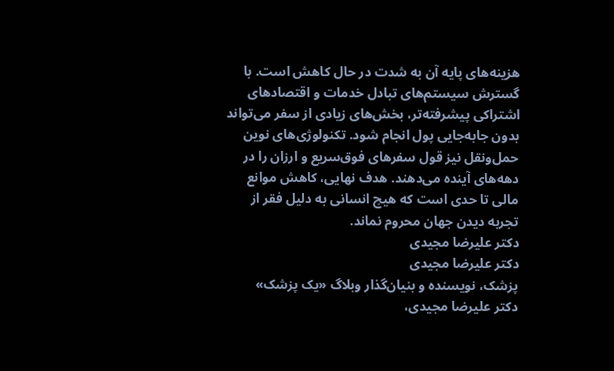هزینه‌های پایه آن به شدت در حال کاهش است. با گسترش سیستم‌های تبادل خدمات و اقتصادهای اشتراکی پیشرفته‌تر، بخش‌های زیادی از سفر می‌تواند بدون جابه‌جایی پول انجام شود. تکنولوژی‌های نوین حمل‌ونقل نیز قول سفرهای فوق‌سریع و ارزان را در دهه‌های آینده می‌دهند. هدف نهایی، کاهش موانع مالی تا حدی است که هیچ انسانی به دلیل فقر از تجربه دیدن جهان محروم نماند.
دکتر علیرضا مجیدی
دکتر علیرضا مجیدی
پزشک، نویسنده و بنیان‌گذار وبلاگ «یک پزشک»
دکتر علیرضا مجیدی،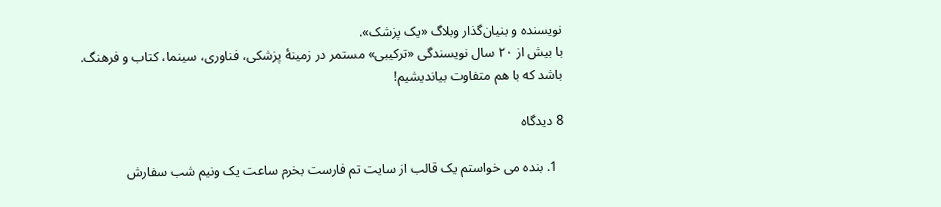نویسنده و بنیان‌گذار وبلاگ «یک پزشک».
با بیش از ۲۰ سال نویسندگی «ترکیبی» مستمر در زمینهٔ پزشکی، فناوری، سینما، کتاب و فرهنگ.
باشد که با هم متفاوت بیاندیشیم!

8 دیدگاه

  1. بنده می خواستم یک قالب از سایت تم فارست بخرم ساعت یک ونیم شب سفارش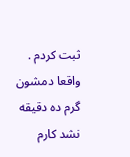ثبت کردم . واقعا دمشون گرم ده دقیقه نشد کارم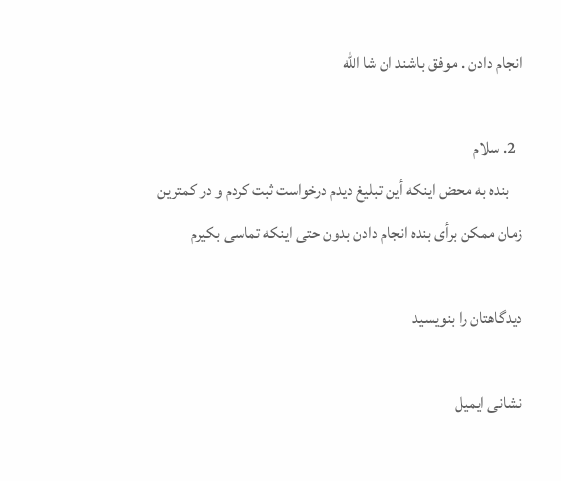انجام دادن . موفق باشند ان شا الله

  2. سلام
    بنده به محض اینکه أین تبلیغ دیدم درخواست ثبت کردم و در کمترین زمان ممکن برأی بنده انجام دادن بدون حتى اینکه تماسی بکیرم

دیدگاهتان را بنویسید

نشانی ایمیل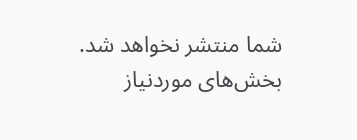شما منتشر نخواهد شد. بخش‌های موردنیاز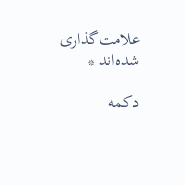علامت‌گذاری شده‌اند *

دکمه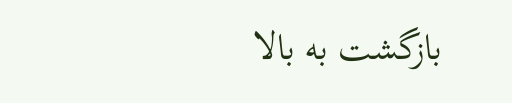بازگشت به بالا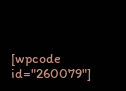[wpcode id="260079"]